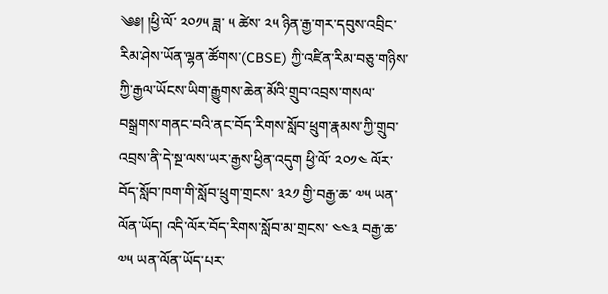༄༅། །ཕྱི་ལོ་ ༢༠༡༥ ཟླ་ ༥ ཚེས་ ༢༥ ཉིན་རྒྱ་གར་དབུས་འབྲིང་རིམ་ཤེས་ཡོན་ལྷན་ཚོགས་(CBSE) ཀྱི་འཛིན་རིམ་བཅུ་གཉིས་ཀྱི་རྒྱལ་ཡོངས་ཡིག་རྒྱུགས་ཆེན་མོའི་གྲུབ་འབྲས་གསལ་བསྒྲགས་གནང་བའི་ནང་བོད་རིགས་སློབ་ཕྲུག་རྣམས་ཀྱི་གྲུབ་འབྲས་ནི་དེ་སྔ་ལས་ཡར་རྒྱས་ཕྱིན་འདུག ཕྱི་ལོ་ ༢༠༡༤ ལོར་བོད་སློབ་ཁག་གི་སློབ་ཕྲུག་གྲངས་ ༣༢༡ གྱི་བརྒྱ་ཆ་ ༧༥ ཡན་ལོན་ཡོད། འདི་ལོར་བོད་རིགས་སློབ་མ་གྲངས་ ༤༤༣ བརྒྱ་ཆ་ ༧༥ ཡན་ལོན་ཡོད་པར་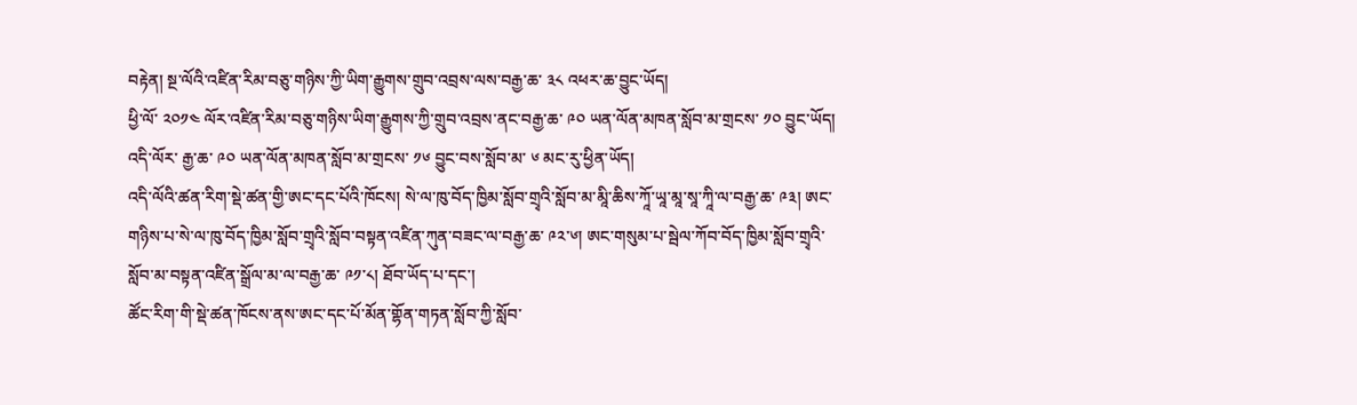བརྟེན། སྔ་ལོའི་འཛིན་རིམ་བཅུ་གཉིས་ཀྱི་ཡིག་རྒྱུགས་གྲུབ་འབྲས་ལས་བརྒྱ་ཆ་ ༣༨ འཕར་ཆ་བྱུང་ཡོད།
ཕྱི་ལོ་ ༢༠༡༤ ལོར་འཛིན་རིམ་བཅུ་གཉིས་ཡིག་རྒྱུགས་ཀྱི་གྲུབ་འབྲས་ནང་བརྒྱ་ཆ་ ༩༠ ཡན་ལོན་མཁན་སློབ་མ་གྲངས་ ༡༠ བྱུང་ཡོད། འདི་ལོར་ རྒྱ་ཆ་ ༩༠ ཡན་ལོན་མཁན་སློབ་མ་གྲངས་ ༡༦ བྱུང་བས་སློབ་མ་ ༦ མང་རུ་ཕྱིན་ཡོད།
འདི་ལོའི་ཚན་རིག་སྡེ་ཚན་གྱི་ཨང་དང་པོའི་ཁོངས། སེ་ལ་ཁུ་བོད་ཁྱིམ་སློབ་གྲྭའི་སློབ་མ་མཱི་ཆིས་ཀཱོ་ཡཱ་མཱ་སཱ་ཀཱི་ལ་བརྒྱ་ཆ་ ༩༣། ཨང་གཉིས་པ་སེ་ལ་ཁུ་བོད་ཁྱིམ་སློབ་གྲྭའི་སློབ་བསྟན་འཛིན་ཀུན་བཟང་ལ་བརྒྱ་ཆ་ ༩༢་༦། ཨང་གསུམ་པ་སྦེལ་ཀོབ་བོད་ཁྱིམ་སློབ་གྲྭའི་སློབ་མ་བསྟན་འཛིན་སྒྲོལ་མ་ལ་བརྒྱ་ཆ་ ༩༡་༨། ཐོབ་ཡོད་པ་དང་།
ཚོང་རིག་གི་སྡེ་ཚན་ཁོངས་ནས་ཨང་དང་པོ་མོན་གྷོན་གཏན་སློབ་ཀྱི་སློབ་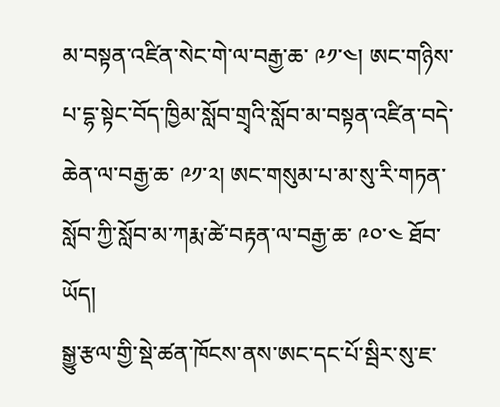མ་བསྟན་འཛིན་སེང་གེ་ལ་བརྒྱ་ཆ་ ༩༡་༤། ཨང་གཉིས་པ་དྷ་སྟེང་བོད་ཁྱིམ་སློབ་གྲྭའི་སློབ་མ་བསྟན་འཛིན་བདེ་ཆེན་ལ་བརྒྱ་ཆ་ ༩༡་༢། ཨང་གསུམ་པ་མ་སུ་རི་གཏན་སློབ་ཀྱི་སློབ་མ་ཀརྨ་ཚེ་བརྟན་ལ་བརྒྱ་ཆ་ ༩༠་༤ ཐོབ་ཡོད།
སྒྱུ་རྩལ་གྱི་སྡེ་ཚན་ཁོངས་ནས་ཨང་དང་པོ་སྦིར་སུ་ཇ་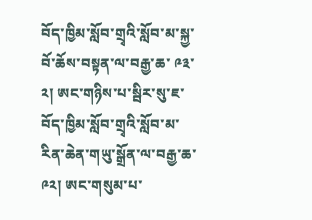བོད་ཁྱིམ་སློབ་གྲྭའི་སློབ་མ་སྐྱ་བོ་ཆོས་བསྟན་ལ་བརྒྱ་ཆ་ ༩༣་༢། ཨང་གཉིས་པ་སྦིར་སུ་ཇ་བོད་ཁྱིམ་སློབ་གྲྭའི་སློབ་མ་རིན་ཆེན་གཡུ་སྒྲོན་ལ་བརྒྱ་ཆ་ ༩༢། ཨང་གསུམ་པ་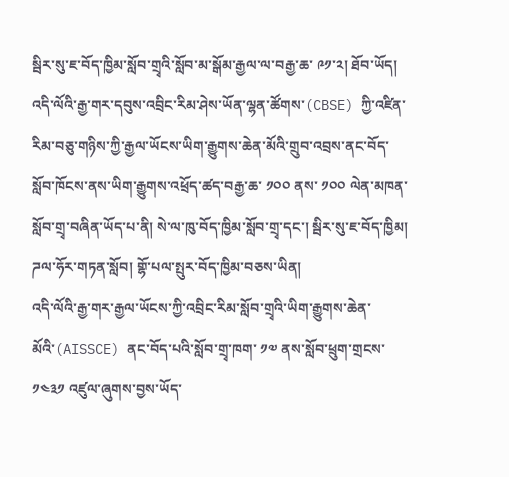སྦིར་སུ་ཇ་བོད་ཁྱིམ་སློབ་གྲྭའི་སློབ་མ་སྒོམ་རྒྱལ་ལ་བརྒྱ་ཆ་ ༩༡་༢། ཐོབ་ཡོད།
འདི་ལོའི་རྒྱ་གར་དབུས་འབྲིང་རིམ་ཤེས་ཡོན་ལྷན་ཚོགས་(CBSE) ཀྱི་འཛིན་རིམ་བཅུ་གཉིས་ཀྱི་རྒྱལ་ཡོངས་ཡིག་རྒྱུགས་ཆེན་མོའི་གྲུབ་འབྲས་ནང་བོད་སློབ་ཁོངས་ནས་ཡིག་རྒྱུགས་འཕྲོད་ཚད་བརྒྱ་ཆ་ ༡༠༠ ནས་ ༡༠༠ ལེན་མཁན་སློབ་གྲྭ་བཞིན་ཡོད་པ་ནི། སེ་ལ་ཁུ་བོད་ཁྱིམ་སློབ་གྲྭ་དང་། སྦིར་སུ་ཇ་བོད་ཁྱིམ། ཌལ་ཧོར་གཏན་སློབ། གྷོ་པལ་སྤུར་བོད་ཁྱིམ་བཅས་ཡིན།
འདི་ལོའི་རྒྱ་གར་རྒྱལ་ཡོངས་ཀྱི་འབྲིང་རིམ་སློབ་གྲྭའི་ཡིག་རྒྱུགས་ཆེན་ མོའི་(AISSCE) ནང་བོད་པའི་སློབ་གྲྭ་ཁག་ ༡༧ ནས་སློབ་ཕྲུག་གྲངས་ ༡༤༣༡ འཛུལ་ཞུགས་བྱས་ཡོད་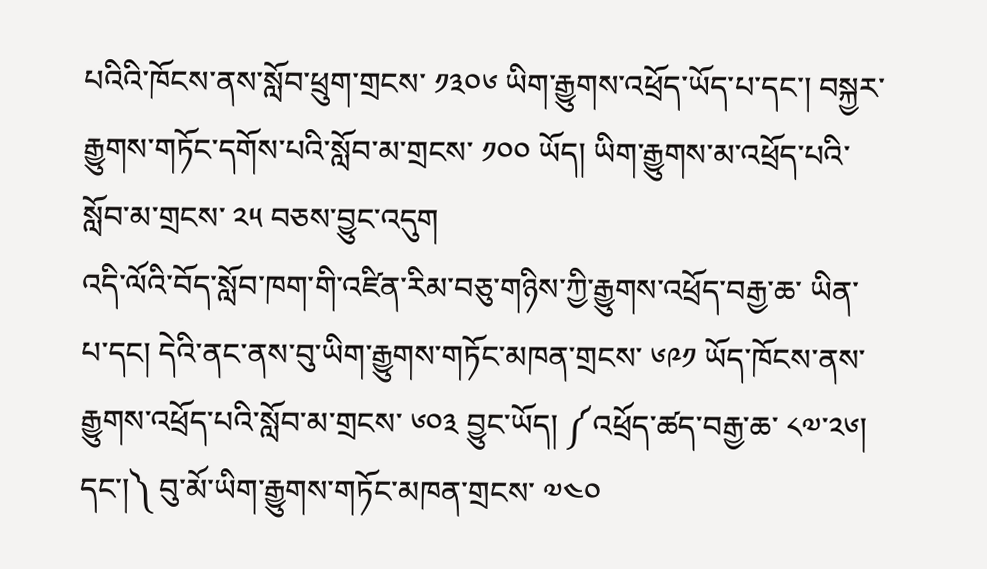པའིའི་ཁོངས་ནས་སློབ་ཕྲུག་གྲངས་ ༡༣༠༦ ཡིག་རྒྱུགས་འཕྲོད་ཡོད་པ་དང་། བསྐྱར་རྒྱུགས་གཏོང་དགོས་པའི་སློབ་མ་གྲངས་ ༡༠༠ ཡོད། ཡིག་རྒྱུགས་མ་འཕྲོད་པའི་སློབ་མ་གྲངས་ ༢༥ བཅས་བྱུང་འདུག
འདི་ལོའི་བོད་སློབ་ཁག་གི་འཛིན་རིམ་བཅུ་གཉིས་ཀྱི་རྒྱུགས་འཕྲོད་བརྒྱ་ཆ་ ཡིན་པ་དང། དེའི་ནང་ནས་བུ་ཡིག་རྒྱུགས་གཏོང་མཁན་གྲངས་ ༦༩༡ ཡོད་ཁོངས་ནས་རྒྱུགས་འཕྲོད་པའི་སློབ་མ་གྲངས་ ༦༠༣ བྱུང་ཡོད། ༼འཕྲོད་ཚད་བརྒྱ་ཆ་ ༨༧་༢༦། དང་།༽ བུ་མོ་ཡིག་རྒྱུགས་གཏོང་མཁན་གྲངས་ ༧༤༠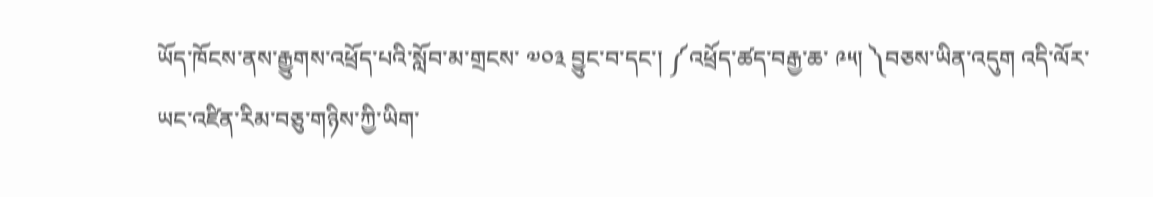ཡོད་ཁོངས་ནས་རྒྱུགས་འཕྲོད་པའི་སློབ་མ་གྲངས་ ༧༠༣ བྱུང་བ་དང་། ༼འཕྲོད་ཚད་བརྒྱ་ཆ་ ༩༥། ༽བཅས་ཡིན་འདུག འདི་ལོར་ཡང་འཛིན་རིམ་བཅུ་གཉིས་ཀྱི་ཡིག་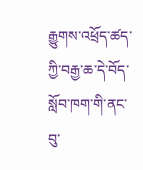རྒྱུགས་འཕྲོད་ཚད་ཀྱི་བརྒྱ་ཆ་དེ་བོད་སློབ་ཁག་གི་ནང་བུ་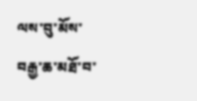ལས་བུ་མོས་བརྒྱ་ཆ་མཐོ་བ་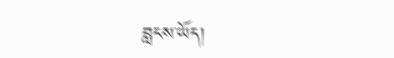བླངས་ཡོད།